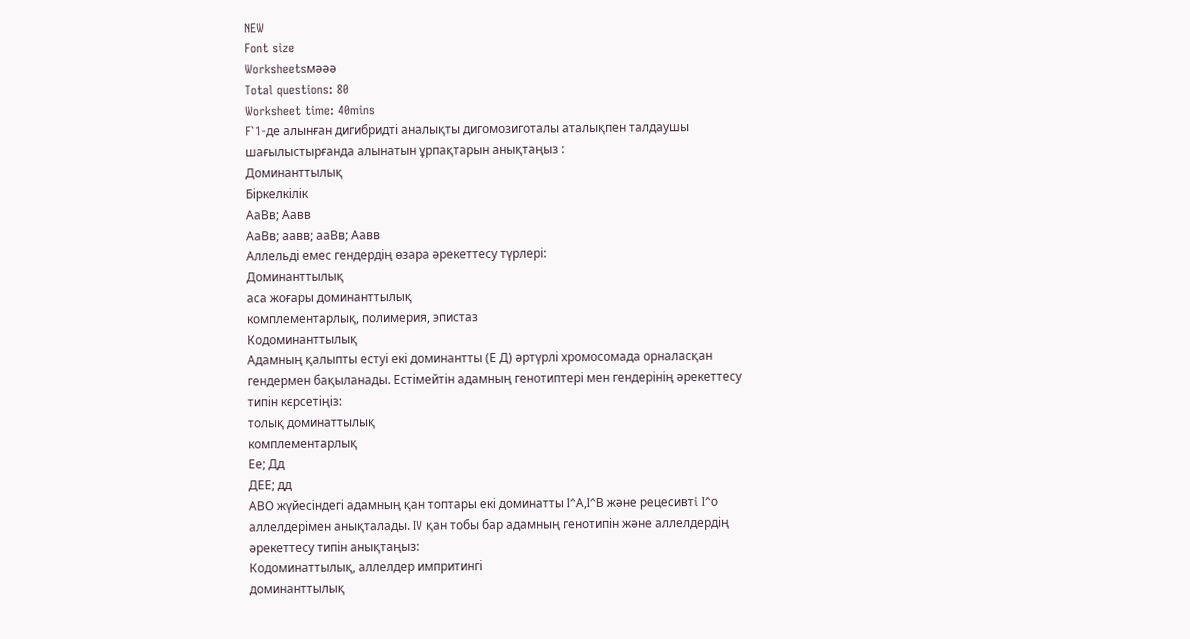NEW
Font size
Worksheetsмәәә
Total questions: 80
Worksheet time: 40mins
F`1-де алынған дигибридтi аналықты дигомозиготалы аталықпен талдаушы
шағылыстырғанда алынатын ұрпақтарын анықтаңыз :
Доминанттылық
Бiркелкiлiк
АаВв; Аавв
АаВв; аавв; ааВв; Аавв
Аллельдi емес гендердiң өзара әрекеттесу түрлерi:
Доминанттылық
аса жоғары доминанттылық
комплементарлық, полимерия, эпистаз
Кодоминанттылық
Адамның қалыпты естуi екi доминантты (Е Д) әртүрлi хромосомада орналасқан
гендермен бақыланады. Естiмейтiн адамның генотиптерi мен гендерiнiң әрекеттесу
типiн кєрсетiңiз:
толық доминаттылық
комплементарлық
Ее; Дд
ДЕЕ; дд
АВО жүйесiндегi адамның қан топтары екi доминатты I^А,I^В және рецесивтi I^о
аллелдерiмен анықталады. IV қан тобы бар адамның генотипiн және аллелдердiң
әрекеттесу типiн анықтаңыз:
Кодоминаттылық, аллелдер импритингi
доминанттылық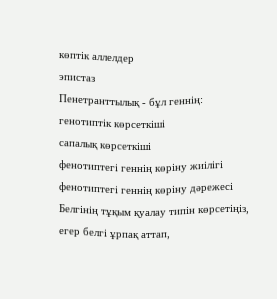көптiк аллелдер
эпистаз
Пенетранттылық - бұл геннiң:
генотиптік көрсеткiшi
сапалық көрсеткiшi
фенотиптегi геннiң көрiну жиiлiгi
фенотиптегi геннiң көрiну дәрежесi
Белгiнiң тұқым қуалау типiн көрсетiңiз, егер белгi ұрпақ аттап,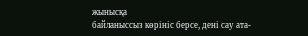жынысқа
байланыссыз көрiнiс берсе, денi сау ата-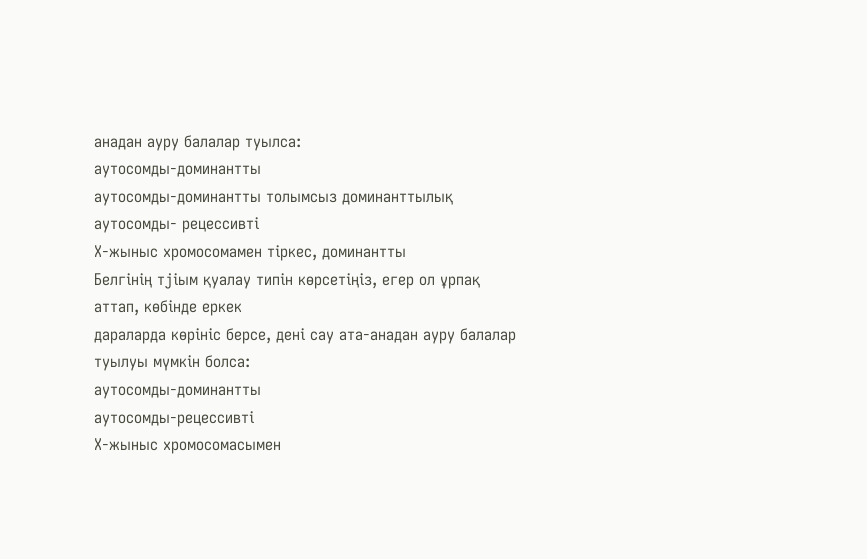анадан ауру балалар туылса:
аутосомды-доминантты
аутосомды-доминантты толымсыз доминанттылық
аутосомды- рецессивтi
Х-жыныс хромосомамен тiркес, доминантты
Белгiнiң тјіым қуалау типiн көрсетiңiз, егер ол ұрпақ аттап, көбiнде еркек
дараларда көрiнiс берсе, денi сау ата-анадан ауру балалар туылуы мүмкiн болса:
аутосомды-доминантты
аутосомды-рецессивтi
Х-жыныс хромосомасымен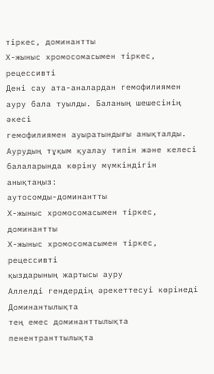тiркес, доминантты
Х-жыныс хромосомасымен тiркес, рецессивтi
Денi сау ата-аналардан гемофилиямен ауру бала туылды. Баланың шешесiнiң әкесi
гемофилиямен ауыратындығы анықталды. Аурудың тұқым қуалау типiн және келесi
балаларында көрiну мүмкiндiгiн анықтаңыз:
аутосомды-доминантты
Х-жыныс хромосомасымен тiркес, доминантты
Х-жыныс хромосомасымен тiркес, рецессивтi
қыздарының жартысы ауру
Аллелдi гендердiң әрекеттесуi көрiнедi
Доминантылықта
тең емес доминанттылықта
пенентранттылықта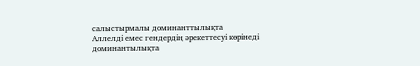салыстырмалы доминанттылықта
Аллелдi емес гендердiң әрекеттесуi көрiнедi
доминантылықта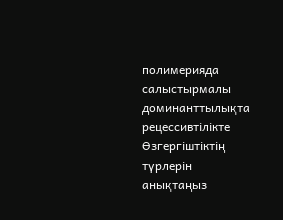полимерияда
салыстырмалы доминанттылықта
рецессивтiлiкте
Өзгергiштiктiң түрлерiн анықтаңыз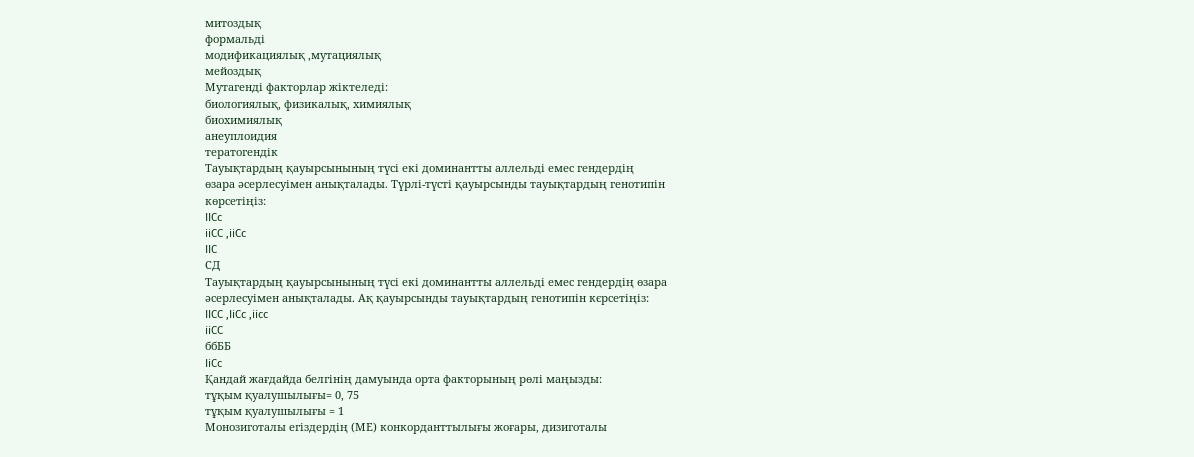митоздық
формальдi
модификациялық ,мутациялық
мейоздық
Мутагендi факторлар жiктеледi:
биологиялық, физикалық, химиялық
биохимиялық
анеуплоидия
тератогендiк
Тауықтардың қауырсынының түсi екi доминантты аллельдi емес гендердiң
өзара әсерлесуiмен анықталады. Түрлi-түстi қауырсынды тауықтардың генотипiн
көрсетiңiз:
IICc
iiCC ,iiCc
IIC
СД
Тауықтардың қауырсынының түсi екi доминантты аллельдi емес гендердiң өзара
әсерлесуiмен анықталады. Ақ қауырсынды тауықтардың генотипiн кєрсетiңiз:
IICC ,IiCc ,iicc
iiCC
ббББ
IiCc
Қандай жағдайда белгiнiң дамуында орта факторының рөлi маңызды:
тұқым қуалушылығы= 0, 75
тұқым қуалушылығы = 1
Монозиготалы егiздердiң (МЕ) конкорданттылығы жоғары, дизиготалы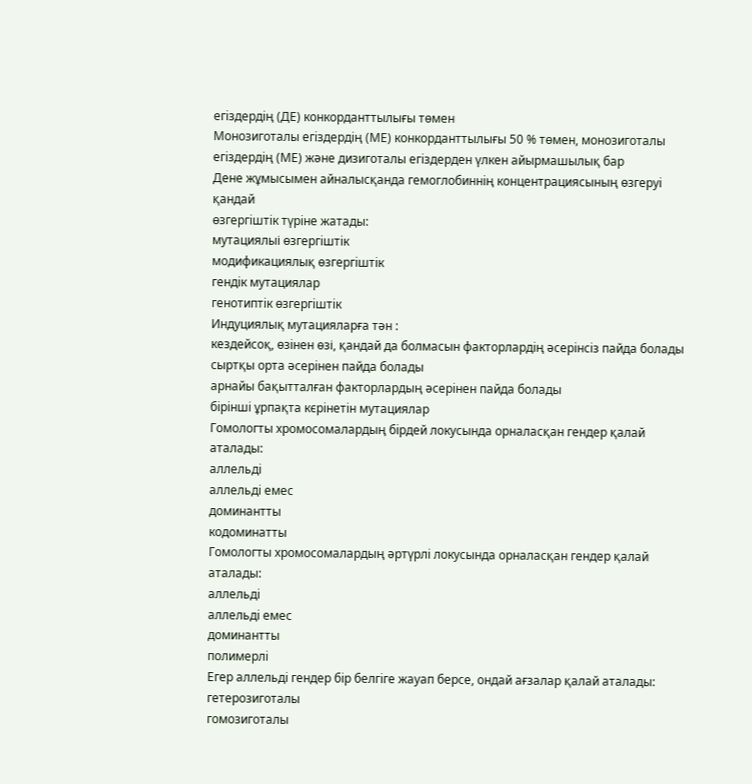егiздердiң (ДЕ) конкорданттылығы төмен
Монозиготалы егiздердiң (МЕ) конкорданттылығы 50 % төмен, монозиготалы
егiздердiң (МЕ) және дизиготалы егiздерден үлкен айырмашылық бар
Дене жұмысымен айналысқанда гемоглобиннiң концентрациясының өзгеруi қандай
өзгергiштiк түрiне жатады:
мутациялыі өзгергiштiк
модификациялық өзгергiштiк
гендiк мутациялар
генотиптiк өзгергiштiк
Индуциялық мутацияларға тән :
кездейсоқ, өзiнен өзі, қандай да болмасын факторлардiң әсерiнсiз пайда болады
сыртқы орта әсерiнен пайда болады
арнайы бақытталған факторлардың әсерiнен пайда болады
бiрiншi ұрпақта кєрiнетiн мутациялар
Гомологты хромосомалардың бiрдей локусында орналасқан гендер қалай аталады:
аллельдi
аллельдi емес
доминантты
кодоминатты
Гомологты хромосомалардың әртүрлi локусында орналасқан гендер қалай аталады:
аллельдi
аллельдi емес
доминантты
полимерлi
Егер аллельдi гендер бiр белгiге жауап берсе, ондай ағзалар қалай аталады:
гетерозиготалы
гомозиготалы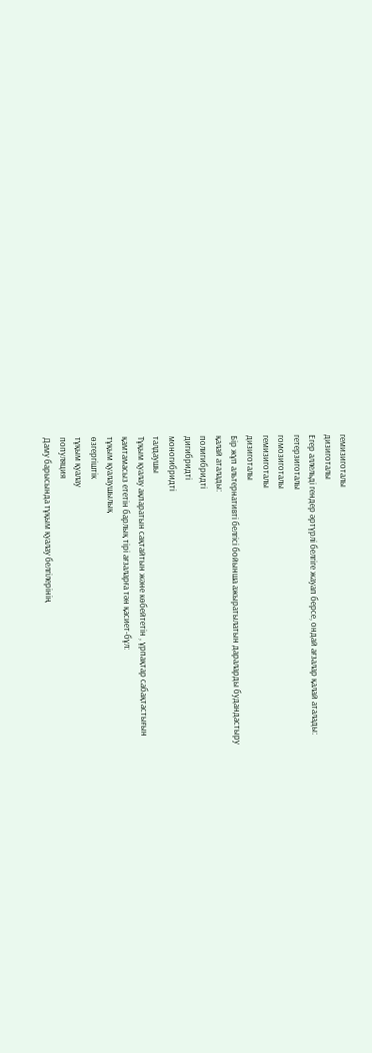гемизиготалы
дизиготалы
Егер аллельдi гендер әртүрлi белгiге жауап берсе, ондай ағзалар қалай аталады:
гетерзиготалы
гомозиготалы
гемизиготалы
дизиготалы
Бiр жұп альтернативтi белгiсi бойынша ажыратылатын дараларды будандастыру
қалай аталады:
полигибридтi
дигибридтi
моногибридтi
талдаушы
Тұқым қуалау ақпаратын сақтайтын және көбейтетiн , ұрпақтар сабақтастығын
қамтамасыз ететiн барлық тiрi ағзаларға тән қасиет-бұл:
тұқым қуалаушылық
өзгергiштiк
тұқым қуалау
популяция
Даму барысында тұқым қуалау белгiлерiнiң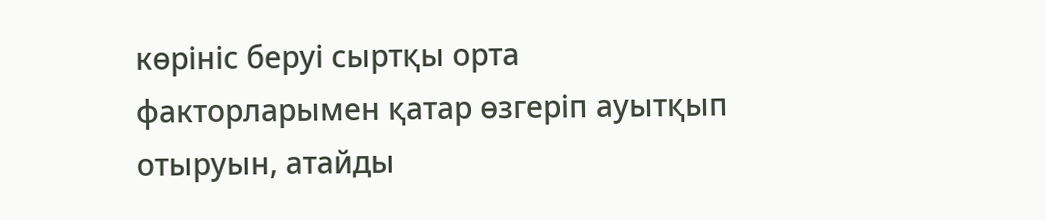көрiнiс беруi сыртқы орта
факторларымен қатар өзгерiп ауытқып отыруын, атайды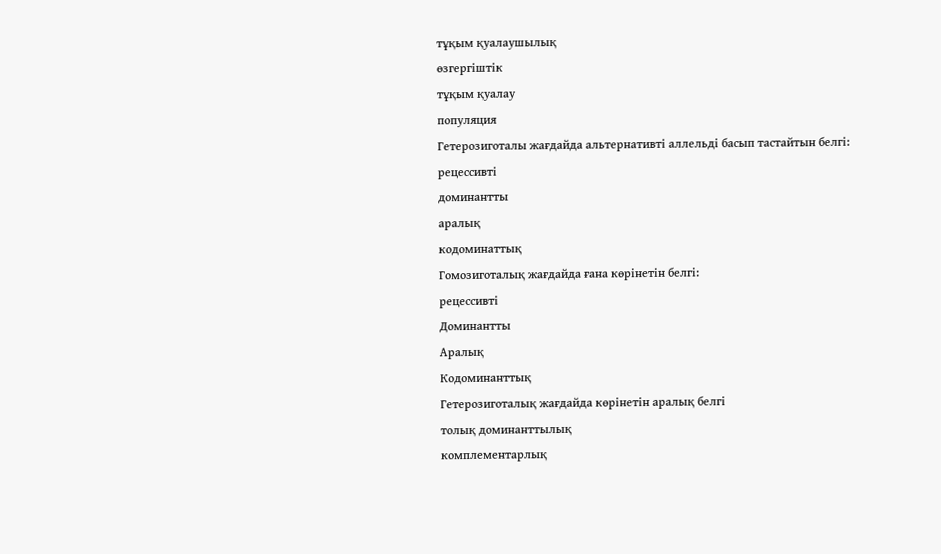тұқым қуалаушылық
өзгергiштiк
тұқым қуалау
популяция
Гетерозиготалы жағдайда альтернативтi аллельдi басып тастайтын белгi:
рецессивтi
доминантты
аралық
кодоминаттық
Гомозиготалық жағдайда ғана көрiнетiн белгi:
рецессивтi
Доминантты
Аралық
Кодоминанттық
Гетерозиготалық жағдайда көрiнетiн аралық белгi
толық доминанттылық
комплементарлық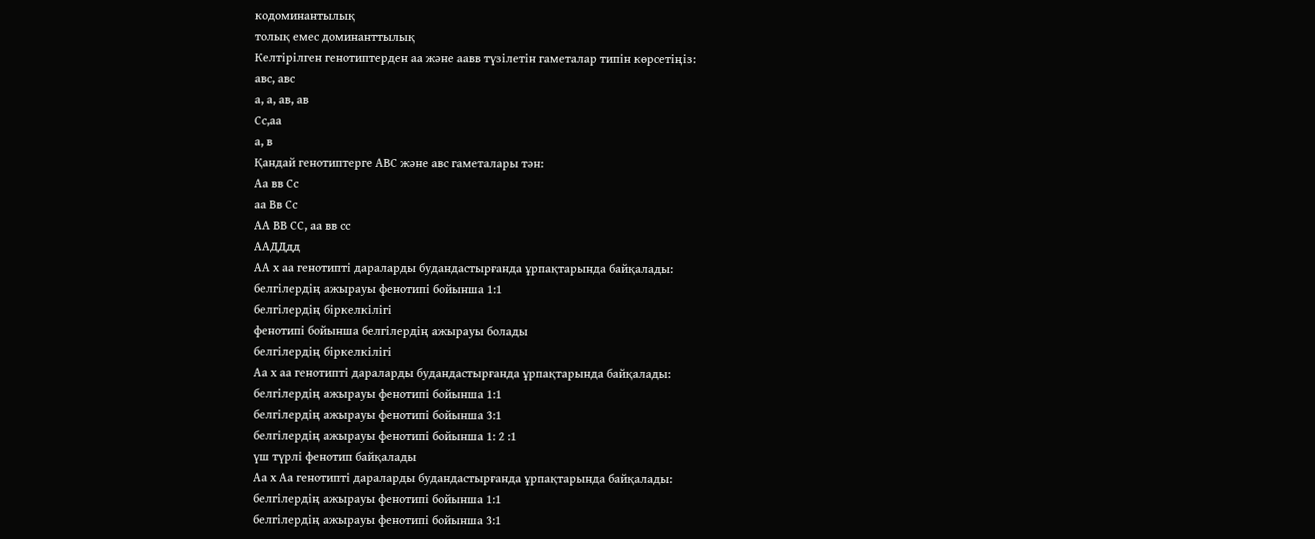кодоминантылық
толық емес доминанттылық
Келтiрiлген генотиптерден аа және аавв түзiлетiн гаметалар типiн көрсетiңiз:
авс, авс
а, а, ав, ав
Сс,аа
а, в
Қандай генотиптерге АВС және авс гаметалары тән:
Аа вв Сс
аа Вв Сс
АА ВВ СС, аа вв сс
ААДДдд
АА х аа генотиптi дараларды будандастырғанда ұрпақтарында байқалады:
белгiлердiң ажырауы фенотипi бойынша 1:1
белгiлердiң бiркелкiлiгi
фенотипi бойынша белгiлердiң ажырауы болады
белгiлердiң бiркелкiлiгi
Аа х аа генотиптi дараларды будандастырғанда ұрпақтарында байқалады:
белгiлердiң ажырауы фенотипi бойынша 1:1
белгiлердiң ажырауы фенотипi бойынша 3:1
белгiлердiң ажырауы фенотипi бойынша 1: 2 :1
үш түрлi фенотип байқалады
Аа х Аа генотиптi дараларды будандастырғанда ұрпақтарында байқалады:
белгiлердiң ажырауы фенотипi бойынша 1:1
белгiлердiң ажырауы фенотипi бойынша 3:1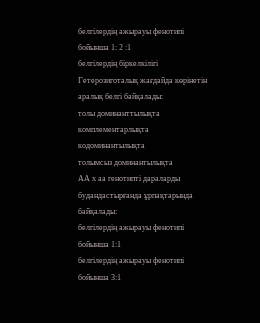белгiлердiң ажырауы фенотипi бойынша 1: 2 :1
белгiлердiң бiркелкiлiгi
Гетерозиготалық жағдайда көрiнетiн аралық белгi байқалады:
толы доминанттылықта
комплементарлықта
кодоминантылықта
толымсыз доминантылықта
АА х аа генотиптi дараларды будандастырғанда ұрпақтарында байқалады:
белгiлердiң ажырауы фенотипi бойынша 1:1
белгiлердiң ажырауы фенотипi бойынша 3:1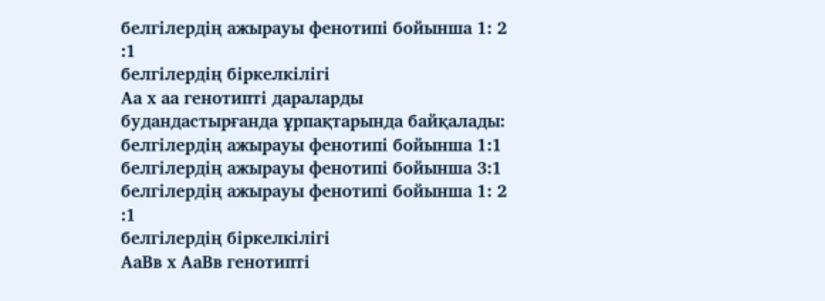белгiлердiң ажырауы фенотипi бойынша 1: 2 :1
белгiлердiң бiркелкiлiгi
Аа х аа генотиптi дараларды будандастырғанда ұрпақтарында байқалады:
белгiлердiң ажырауы фенотипi бойынша 1:1
белгiлердiң ажырауы фенотипi бойынша 3:1
белгiлердiң ажырауы фенотипi бойынша 1: 2 :1
белгiлердiң бiркелкiлiгi
АаВв х АаВв генотиптi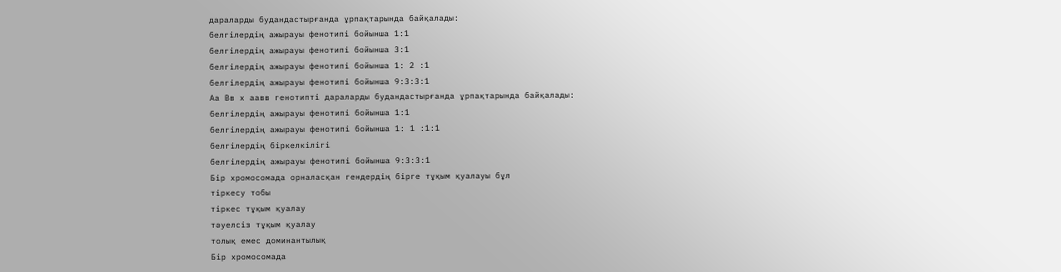дараларды будандастырғанда ұрпақтарында байқалады:
белгiлердiң ажырауы фенотипi бойынша 1:1
белгiлердiң ажырауы фенотипi бойынша 3:1
белгiлердiң ажырауы фенотипi бойынша 1: 2 :1
белгiлердiң ажырауы фенотипi бойынша 9:3:3:1
Аа Вв х аавв генотиптi дараларды будандастырғанда ұрпақтарында байқалады:
белгiлердiң ажырауы фенотипi бойынша 1:1
белгiлердiң ажырауы фенотипi бойынша 1: 1 :1:1
белгiлердiң бiркелкiлiгi
белгiлердiң ажырауы фенотипi бойынша 9:3:3:1
Бiр хромосомада орналасқан гендердiң бiрге тұқым қуалауы бұл
тiркесу тобы
тiркес тұқым қуалау
тәуелсiз тұқым қуалау
толық емес доминантылық
Бiр хромосомада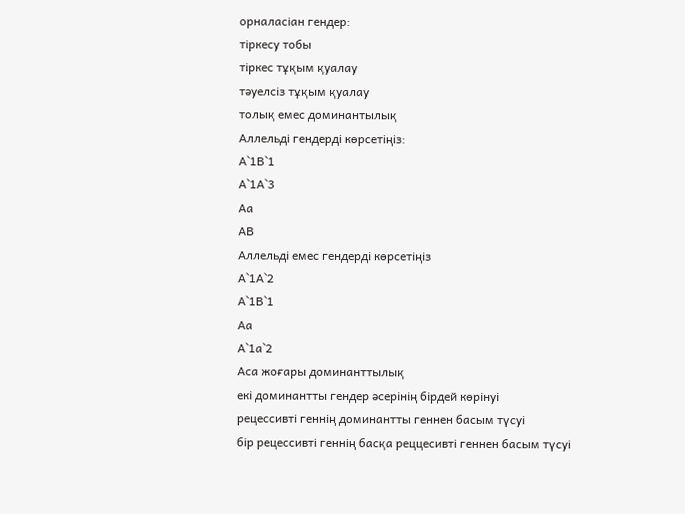орналасіан гендер:
тiркесу тобы
тiркес тұқым қуалау
тәуелсiз тұқым қуалау
толық емес доминантылық
Аллельдi гендердi көрсетiңiз:
А`1В`1
А`1А`3
Аа
АВ
Аллельдi емес гендердi көрсетiңiз
А`1А`2
А`1В`1
Аа
А`1а`2
Аса жоғары доминанттылық
екi доминантты гендер әсерiнiң бiрдей көрiнуi
рецессивтi геннiң доминантты геннен басым түсуi
бір рецессивтi геннiң басқа реццесивті геннен басым түсуi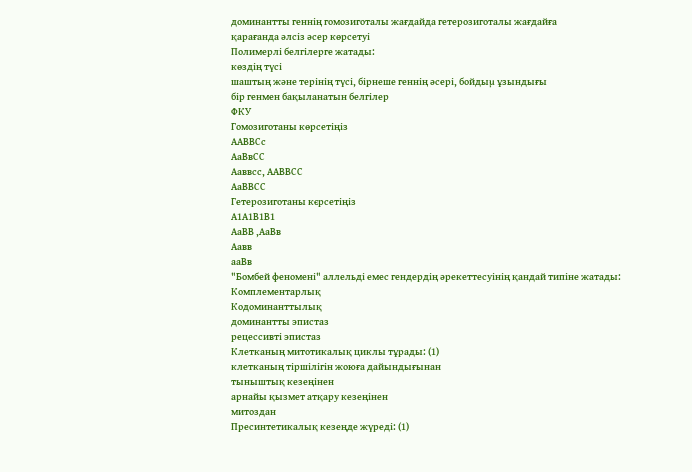доминантты геннiң гомозиготалы жағдайда гетерозиготалы жағдайға
қарағанда әлсiз әсер көрсетуi
Полимерлi белгiлерге жатады:
көздiң түсi
шаштың және терiнiң түсi, бiрнеше геннiң әсерi, бойдыµ ұзындығы
бiр генмен бақыланатын белгiлер
ФКУ
Гомозиготаны көрсетiңiз
ААВВСс
АаВвСС
Ааввсс, ААВВСС
АаВВСС
Гетерозиготаны кєрсетiңiз
А1А1В1В1
АаВВ ,АаВв
Аавв
ааВв
"Бомбей феноменi" аллельдi емес гендердiң әрекеттесуiнiң қандай типiне жатады:
Комплементарлық
Кодоминанттылық
доминантты эпистаз
рецессивтi эпистаз
Клетканың митотикалық циклы тұрады: (1)
клетканың тіршілігін жоюға дайындығынан
тыныштық кезеңінен
арнайы қызмет атқару кезеңінен
митоздан
Пресинтетикалық кезеңде жүреді: (1)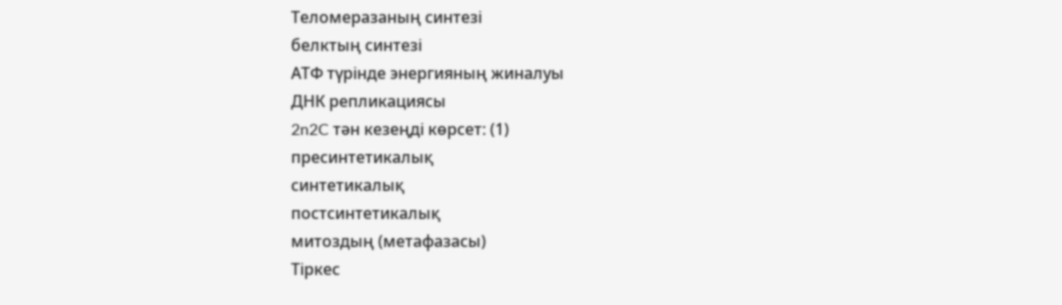Теломеразаның синтезі
белктың синтезі
АТФ түрінде энергияның жиналуы
ДНК репликациясы
2n2C тән кезеңді көрсет: (1)
пресинтетикалық
синтетикалық
постсинтетикалық
митоздың (метафазасы)
Тiркес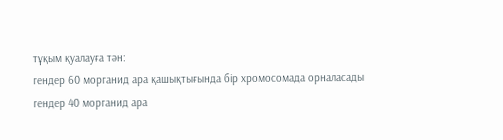тұқым қуалауға тән:
гендер 60 морганид ара қашықтығында бiр хромосомада орналасады
гендер 40 морганид ара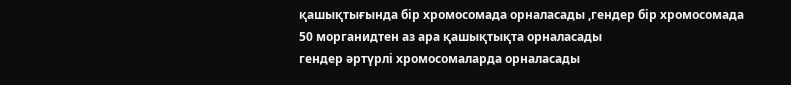қашықтығында бiр хромосомада орналасады ,гендер бiр хромосомада 50 морганидтен аз ара қашықтықта орналасады
гендер әртүрлi хромосомаларда орналасады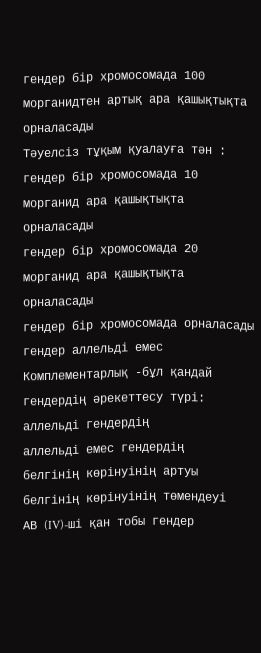гендер бiр хромосомада 100 морганидтен артық ара қашықтықта орналасады
Тәуелсiз тұқым қуалауға тән :
гендер бiр хромосомада 10 морганид ара қашықтықта орналасады
гендер бiр хромосомада 20 морганид ара қашықтықта орналасады
гендер бір хромосомада орналасады
гендер аллельдi емес
Комплементарлық -бұл қандай гендердiң әрекеттесу түрi:
аллельдi гендердiң
аллельдi емес гендердiң
белгiнiң көрiнуiнiң артуы
белгiнiң көрiнуiнiң төмендеуi
АВ (IV)-шi қан тобы гендер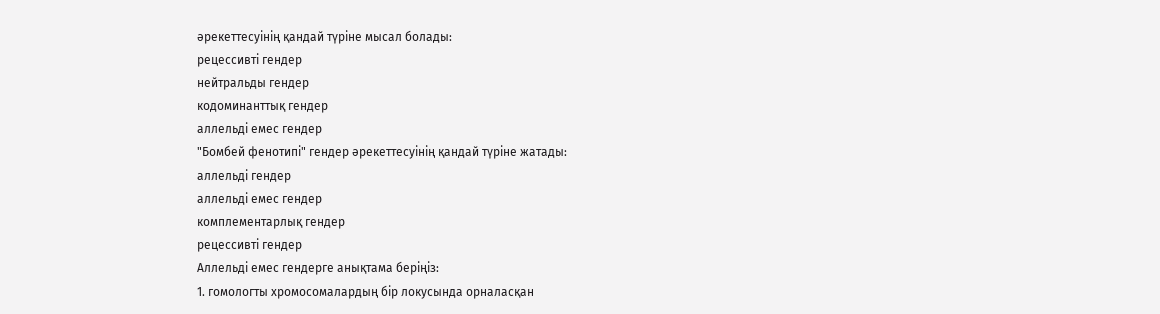әрекеттесуiнiң қандай түрiне мысал болады:
рецессивтi гендер
нейтральды гендер
кодоминанттық гендер
аллельдi емес гендер
"Бомбей фенотипi" гендер әрекеттесуiнiң қандай түрiне жатады:
аллельдi гендер
аллельдi емес гендер
комплементарлық гендер
рецессивті гендер
Аллельдi емес гендерге анықтама берiңiз:
1. гомологты хромосомалардың бiр локусында орналасқан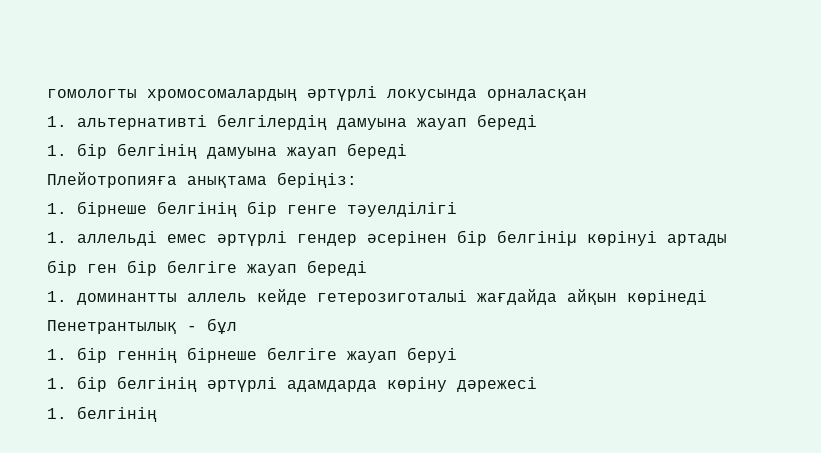гомологты хромосомалардың әртүрлi локусында орналасқан
1. альтернативтi белгiлердiң дамуына жауап бередi
1. бір белгiнiң дамуына жауап бередi
Плейотропияға анықтама берiңiз:
1. бiрнеше белгiнiң бiр генге тәуелдiлiгi
1. аллельдi емес әртүрлi гендер әсерiнен бiр белгiнiµ көрiнуi артады
бiр ген бiр белгiге жауап бередi
1. доминантты аллель кейде гетерозиготалыі жағдайда айқын көрiнедi
Пенетрантылық - бұл
1. бiр геннiң бiрнеше белгiге жауап беруi
1. бiр белгiнiң әртүрлi адамдарда көрiну дәрежесi
1. белгiнiң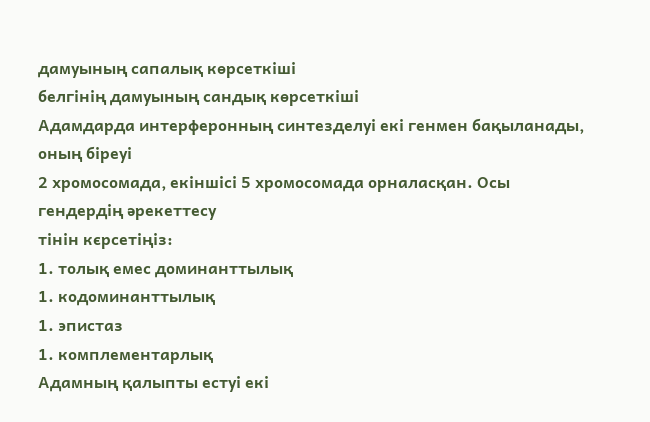дамуының сапалық көрсеткiшi
белгiнiң дамуының сандық көрсеткiшi
Адамдарда интерферонның синтезделуi екi генмен бақыланады, оның бiреуi
2 хромосомада, екiншiсi 5 хромосомада орналасқан. Осы гендердiң әрекеттесу
тiнiн кєрсетiңiз:
1. толық емес доминанттылық
1. кодоминанттылық
1. эпистаз
1. комплементарлық
Адамның қалыпты естуi екi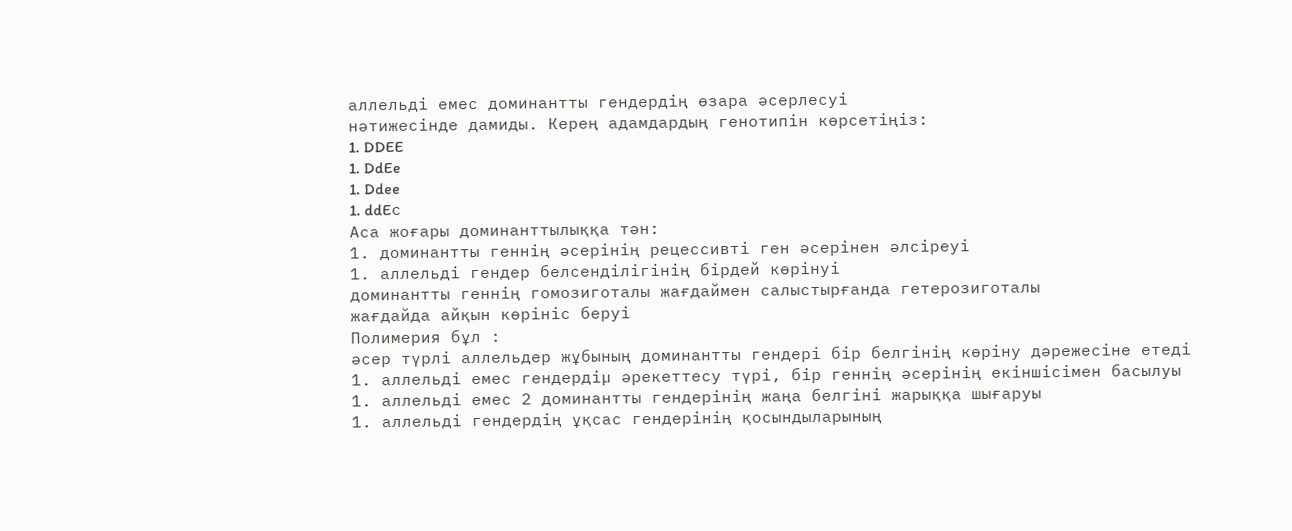аллельдi емес доминантты гендердiң өзара әсерлесуi
нәтижесiнде дамиды. Керең адамдардың генотипiн көрсетiңiз:
1. DDEE
1. DdEe
1. Ddee
1. ddEс
Аса жоғары доминанттылыққа тән:
1. доминантты геннiң әсерiнiң рецессивтi ген әсерiнен әлсiреуi
1. аллельдi гендер белсендiлiгiнiң бiрдей көрiнуi
доминантты геннiң гомозиготалы жағдаймен салыстырғанда гетерозиготалы
жағдайда айқын көрiнiс беруi
Полимерия бұл :
әсер түрлi аллельдер жұбының доминантты гендерi бiр белгiнiң көрiну дәрежесiне етедi
1. аллельдi емес гендердiµ әрекеттесу түрi, бiр геннiң әсерiнiң екiншiсiмен басылуы
1. аллельдi емес 2 доминантты гендерiнiң жаңа белгiнi жарыққа шығаруы
1. аллельдi гендердің ұқсас гендерiнiң қосындыларының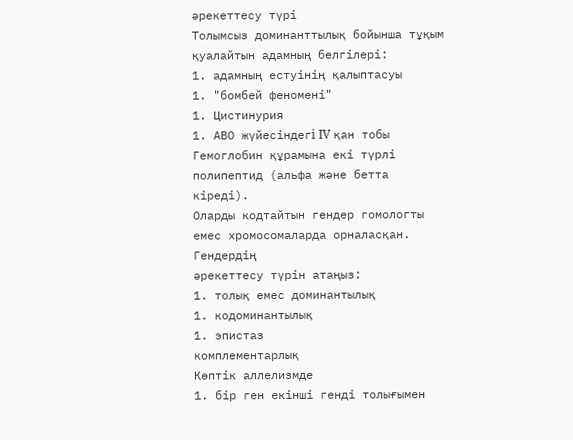әрекеттесу түрi
Толымсыз доминанттылық бойынша тұқым қуалайтын адамның белгiлерi:
1. адамның естуiнiң қалыптасуы
1. "бомбей феноменi"
1. Цистинурия
1. АВО жүйесiндегi IV қан тобы
Гемоглобин құрамына екi түрлi полипептид (альфа және бетта кiредi).
Оларды кодтайтын гендер гомологты емес хромосомаларда орналасқан. Гендердiң
әрекеттесу түрiн атаңыз:
1. толық емес доминантылық
1. кодоминантылық
1. эпистаз
комплементарлық
Көптiк аллелизмде
1. бiр ген екiншi гендi толығымен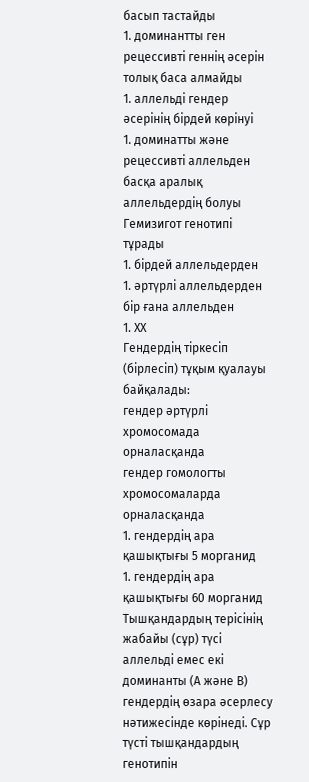басып тастайды
1. доминантты ген рецессивтi геннiң әсерiн толық баса алмайды
1. аллельдi гендер әсерiнiң бiрдей көрiнуi
1. доминатты және рецессивтi аллельден басқа аралық аллельдердiң болуы
Гемизигот генотипi тұрады
1. бiрдей аллельдерден
1. әртүрлi аллельдерден
бiр ғана аллельден
1. ХХ
Гендердiң тiркесiп (бiрлесiп) тұқым қуалауы байқалады:
гендер әртүрлi хромосомада орналасқанда
гендер гомологты хромосомаларда орналасқанда
1. гендердiң ара қашықтығы 5 морганид
1. гендердiң ара қашықтығы 60 морганид
Тышқандардың терiсiнiң жабайы (сұр) түсi аллельдi емес екi доминанты (А және В)
гендердiң өзара әсерлесу нәтижесiнде көрiнедi. Сұр түстi тышқандардың генотипiн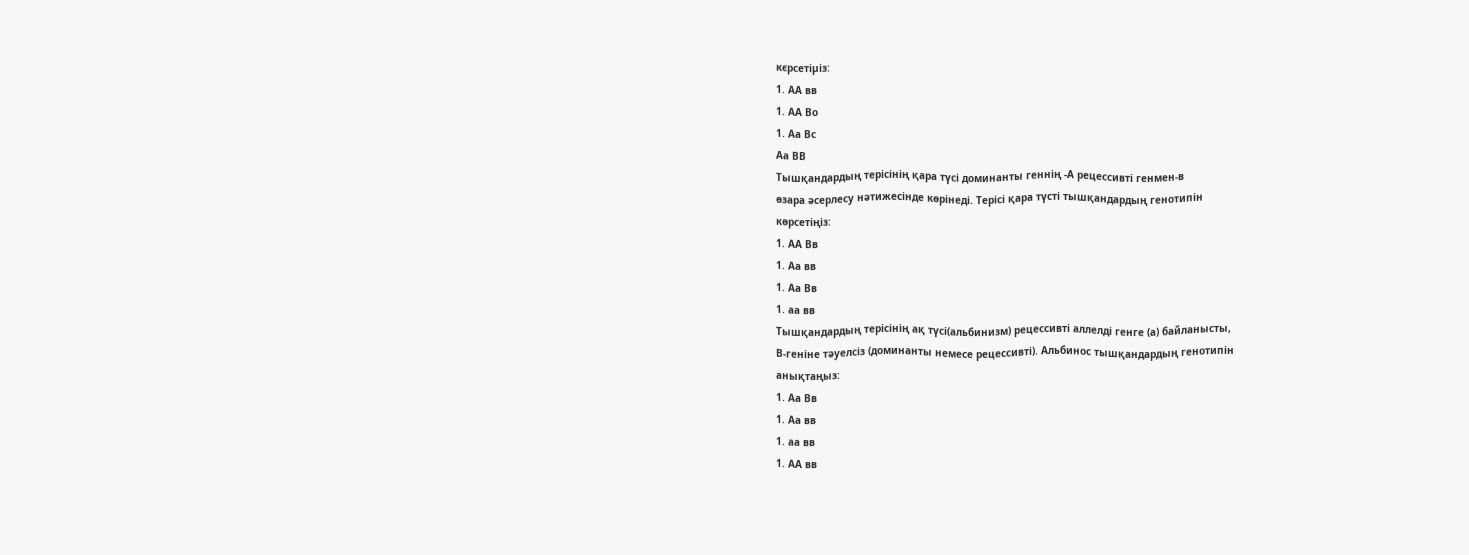кєрсетiµiз:
1. АА вв
1. АА Во
1. Аа Вс
Аа ВВ
Тышқандардың терiсiнiң қара түсi доминанты геннiң -А рецессивтi генмен-в
өзара әсерлесу нәтижесiнде көрiнедi. Терiсi қара түстi тышқандардың генотипiн
көрсетiңiз:
1. АА Вв
1. Аа вв
1. Аа Вв
1. аа вв
Тышқандардың терiсiнiң ақ түсi(альбинизм) рецессивтi аллелдi генге (а) байланысты,
В-генiне тәуелсiз (доминанты немесе рецессивтi). Альбинос тышқандардың генотипiн
анықтаңыз:
1. Аа Вв
1. Аа вв
1. аа вв
1. АА вв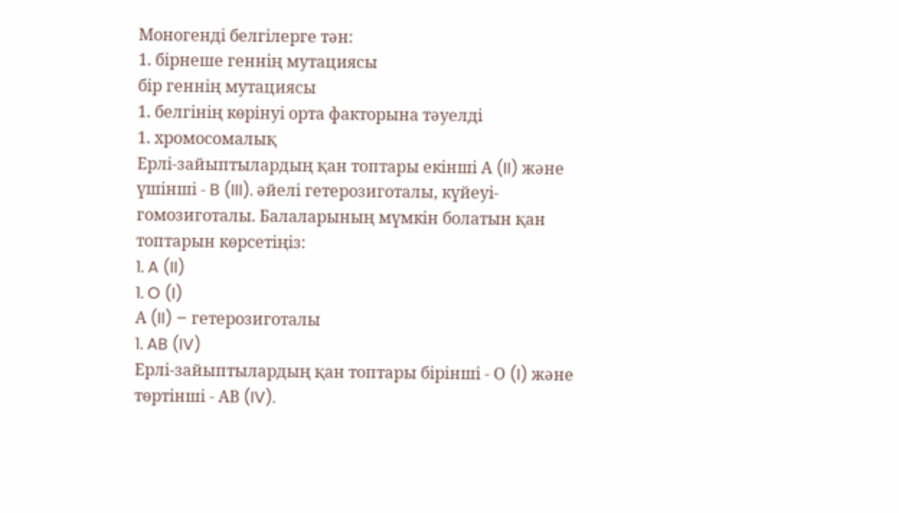Моногендi белгiлерге тән:
1. бiрнеше геннiң мутациясы
бiр геннiң мутациясы
1. белгiнiң көрiнуi орта факторына тәуелдi
1. хромосомалық
Ерлi-зайыптылардың қан топтары екiншi А (II) және үшiншi - B (III). әйелi гетерозиготалы, күйеуi- гомозиготалы. Балаларының мүмкiн болатын қан топтарын көрсетiңiз:
1. A (II)
1. O (I)
А (II) – гетерозиготалы
1. AB (IV)
Ерлi-зайыптылардың қан топтары бiрiншi - О (I) және төртiншi - АВ (IV).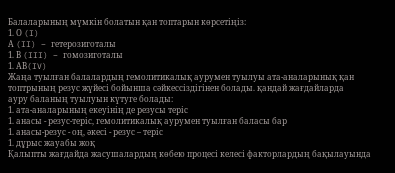Балаларының мүмкiн болатын қан топтарын көрсетiңiз:
1. О (I)
А (II) – гетерозиготалы
1. В (III) – гомозиготалы
1. АВ(IV)
Жаңа туылған балалардың гемолитикалық аурумен туылуы ата-аналарынық қан
топтрының резус жүйесi бойынша сәйкессiздiгiнен болады. қандай жағдайларда
ауру баланың туылуын күтуге болады:
1. ата-аналарының екеуiнiң де резусы терiс
1. анасы - резус-терiс, гемолитикалық аурумен туылған баласы бар
1. анасы-резус - оң, әкесi - резус – терiс
1. дұрыс жауабы жоқ
Қалыпты жағдайда жасушалардың көбею процесі келесі факторлардың бақылауында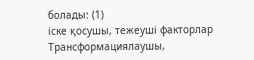болады: (1)
іске қосушы, тежеуші факторлар
Трансформациялаушы,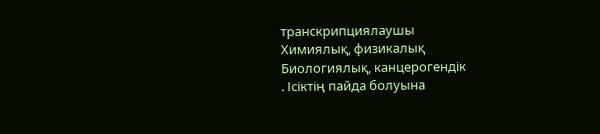транскрипциялаушы
Химиялық, физикалық
Биологиялық, канцерогендік
. Ісіктің пайда болуына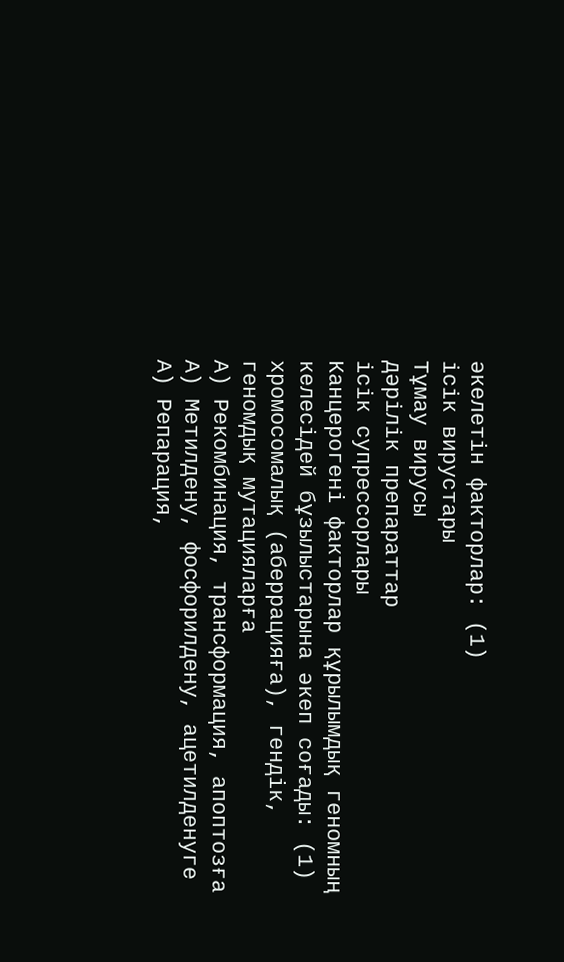әкелетін факторлар: (1)
ісік вирустары
Тұмау вирусы
дәрілік препараттар
ісік супрессорлары
Канцерогені факторлар құрылымдық геномның келесідей бұзылыстарына әкеп соғады: (1)
хромосомалық (аберрацияға), гендік, геномдық мутацияларға
А) Рекомбинация, трансформация, апоптозға
А) Метилдену, фосфорилдену, ацетилденуге
А) Репарация,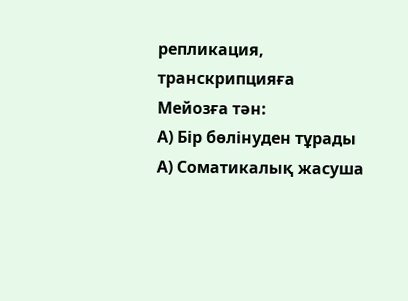репликация, транскрипцияға
Мейозға тән:
А) Бір бөлінуден тұрады
А) Соматикалық жасуша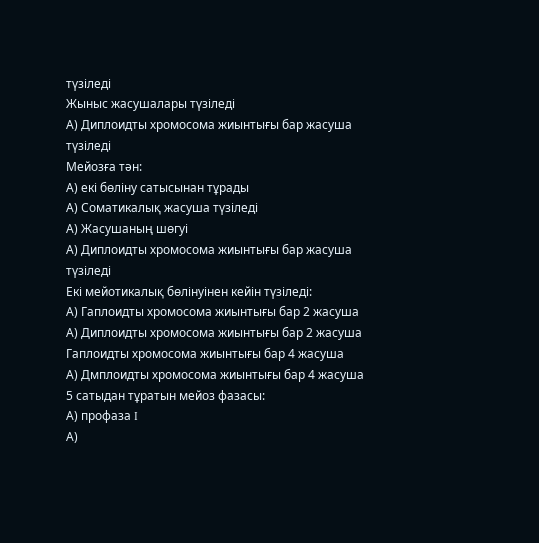түзіледі
Жыныс жасушалары түзіледі
А) Диплоидты хромосома жиынтығы бар жасуша түзіледі
Мейозға тән:
А) екі бөліну сатысынан тұрады
А) Соматикалық жасуша түзіледі
А) Жасушаның шөгуі
А) Диплоидты хромосома жиынтығы бар жасуша түзіледі
Екі мейотикалық бөлінуінен кейін түзіледі:
А) Гаплоидты хромосома жиынтығы бар 2 жасуша
А) Диплоидты хромосома жиынтығы бар 2 жасуша
Гаплоидты хромосома жиынтығы бар 4 жасуша
А) Дмплоидты хромосома жиынтығы бар 4 жасуша
5 сатыдан тұратын мейоз фазасы:
А) профаза I
А)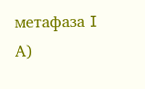метафаза I
А)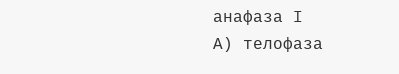анафаза I
А) телофаза